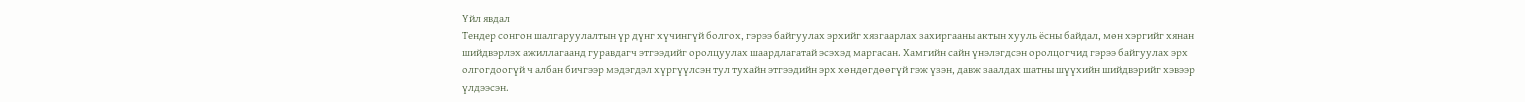Үйл явдал
Тендер сонгон шалгаруулалтын үр дүнг хүчингүй болгох, гэрээ байгуулах эрхийг хязгаарлах захиргааны актын хууль ёсны байдал, мөн хэргийг хянан шийдвэрлэх ажиллагаанд гуравдагч этгээдийг оролцуулах шаардлагатай эсэхэд маргасан. Хамгийн сайн үнэлэгдсэн оролцогчид гэрээ байгуулах эрх олгогдоогүй ч албан бичгээр мэдэгдэл хүргүүлсэн тул тухайн этгээдийн эрх хөндөгдөөгүй гэж үзэн, давж заалдах шатны шүүхийн шийдвэрийг хэвээр үлдээсэн.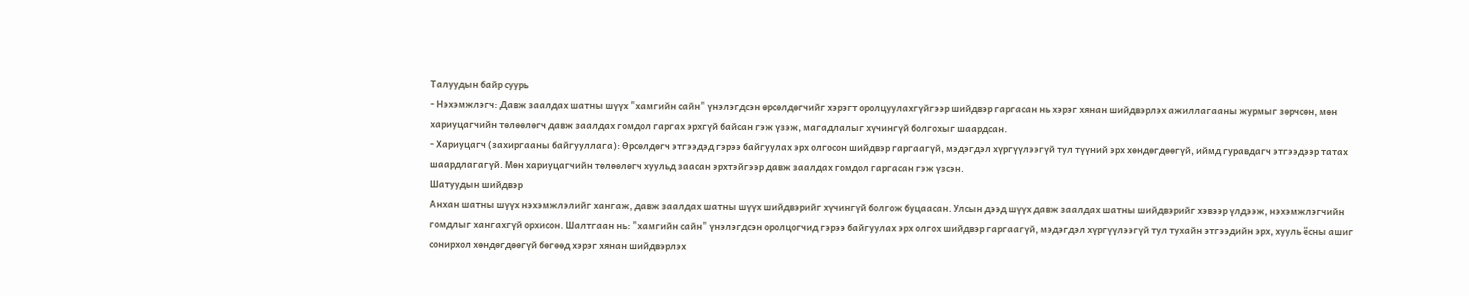Талуудын байр суурь
- Нэхэмжлэгч: Давж заалдах шатны шүүх "хамгийн сайн" үнэлэгдсэн өрсөлдөгчийг хэрэгт оролцуулахгүйгээр шийдвэр гаргасан нь хэрэг хянан шийдвэрлэх ажиллагааны журмыг зөрчсөн, мөн хариуцагчийн төлөөлөгч давж заалдах гомдол гаргах эрхгүй байсан гэж үзэж, магадлалыг хүчингүй болгохыг шаардсан.
- Хариуцагч (захиргааны байгууллага): Өрсөлдөгч этгээдэд гэрээ байгуулах эрх олгосон шийдвэр гаргаагүй, мэдэгдэл хүргүүлээгүй тул түүний эрх хөндөгдөөгүй, иймд гуравдагч этгээдээр татах шаардлагагүй. Мөн хариуцагчийн төлөөлөгч хуульд заасан эрхтэйгээр давж заалдах гомдол гаргасан гэж үзсэн.
Шатуудын шийдвэр
Анхан шатны шүүх нэхэмжлэлийг хангаж, давж заалдах шатны шүүх шийдвэрийг хүчингүй болгож буцаасан. Улсын дээд шүүх давж заалдах шатны шийдвэрийг хэвээр үлдээж, нэхэмжлэгчийн гомдлыг хангахгүй орхисон. Шалтгаан нь: "хамгийн сайн" үнэлэгдсэн оролцогчид гэрээ байгуулах эрх олгох шийдвэр гаргаагүй, мэдэгдэл хүргүүлээгүй тул тухайн этгээдийн эрх, хууль ёсны ашиг сонирхол хөндөгдөөгүй бөгөөд хэрэг хянан шийдвэрлэх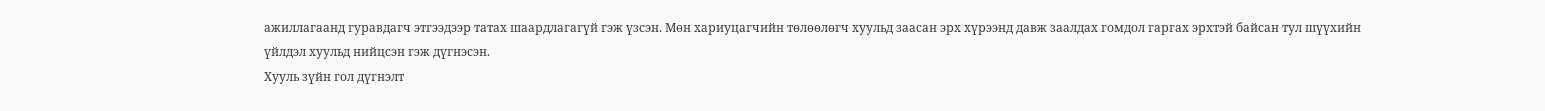ажиллагаанд гуравдагч этгээдээр татах шаардлагагүй гэж үзсэн. Мөн хариуцагчийн төлөөлөгч хуульд заасан эрх хүрээнд давж заалдах гомдол гаргах эрхтэй байсан тул шүүхийн үйлдэл хуульд нийцсэн гэж дүгнэсэн.
Хууль зүйн гол дүгнэлт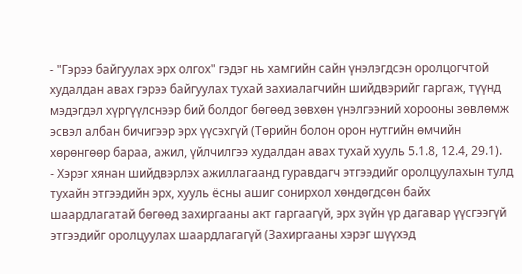- "Гэрээ байгуулах эрх олгох" гэдэг нь хамгийн сайн үнэлэгдсэн оролцогчтой худалдан авах гэрээ байгуулах тухай захиалагчийн шийдвэрийг гаргаж, түүнд мэдэгдэл хүргүүлснээр бий болдог бөгөөд зөвхөн үнэлгээний хорооны зөвлөмж эсвэл албан бичигээр эрх үүсэхгүй (Төрийн болон орон нутгийн өмчийн хөрөнгөөр бараа, ажил, үйлчилгээ худалдан авах тухай хууль 5.1.8, 12.4, 29.1).
- Хэрэг хянан шийдвэрлэх ажиллагаанд гуравдагч этгээдийг оролцуулахын тулд тухайн этгээдийн эрх, хууль ёсны ашиг сонирхол хөндөгдсөн байх шаардлагатай бөгөөд захиргааны акт гаргаагүй, эрх зүйн үр дагавар үүсгээгүй этгээдийг оролцуулах шаардлагагүй (Захиргааны хэрэг шүүхэд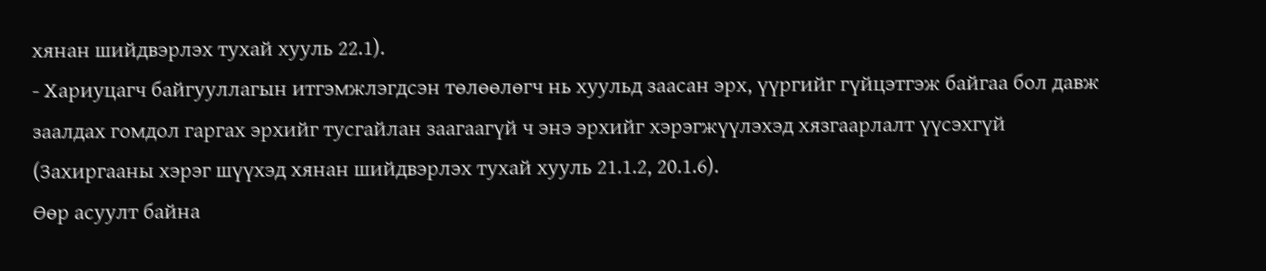хянан шийдвэрлэх тухай хууль 22.1).
- Хариуцагч байгууллагын итгэмжлэгдсэн төлөөлөгч нь хуульд заасан эрх, үүргийг гүйцэтгэж байгаа бол давж заалдах гомдол гаргах эрхийг тусгайлан заагаагүй ч энэ эрхийг хэрэгжүүлэхэд хязгаарлалт үүсэхгүй (Захиргааны хэрэг шүүхэд хянан шийдвэрлэх тухай хууль 21.1.2, 20.1.6).
Өөр асуулт байна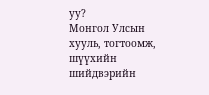уу?
Монгол Улсын хууль, тогтоомж, шүүхийн шийдвэрийн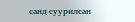санд суурилсан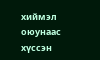хиймэл оюунаас хүссэн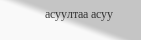асуултаа асуу